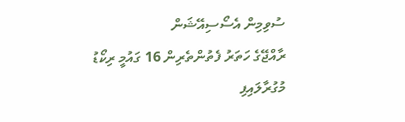ސުވިމިން އެސޯސިއޭޝަން
ރާއްޖޭގެ ހަތަރު ފެތުންތެރިން 16 ގައުމީ ރިކޯޑު މުގުރާލައިފި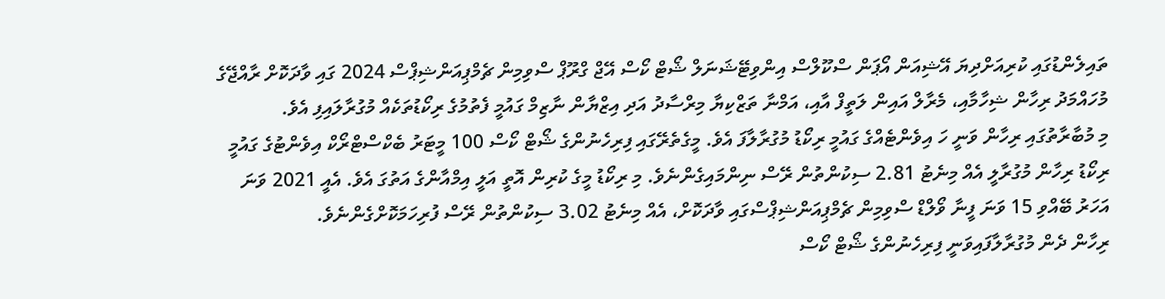ތައިލެންޑުގައި ކުރިއަށްދިޔަ އޭޝިއަން އޯޕަން ސްކޫލްސް އިންވިޓޭޝަނަލް ޝޯޓް ކޯސް އޭޖް ގްރޫޕް ސްވިމިން ޗެމްޕިއަންޝިޕްސް 2024 ގައި ވާދަކޮށް ރާއްޖޭގެ މުހައްމަދު ރިހާން ޝިހާމާއި، މެރާލް އައިން ލަތީފް އާއި، އަމްނާ ތަޒްކިޔާ މިރްސާދު އަދި އިޒްޔާން ނާޒިމް ގައުމީ ފެތުމުގެ ރިކޯޑުތަކެއް މުގުރާލައިފި އެވެ.
މި މުބާރާތުގައި ރިހާން ވަނީ ހަ އިވެންޓެއްގެ ގައުމީ ރިކޯޑު މުގުރާލާފަ އެވެ. މީގެތެރޭގައި ފިރިހެނުންގެ ޝޯޓް ކޯސް 100 މީޓަރު ބެކްސްޓްރޯކް އިވެންޓުގެ ގައުމީ ރިކޯޑު ރިހާން މުގުރާލީ އެއް މިނެޓު 2.81 ސިކުންތުން ރޭސް ނިންމައިގެންނެވެ. މި ރިކޯޑު މީގެ ކުރިން އޮތީ އަލީ އިމްއާންގެ އަތުގަ އެވެ. އެއީ 2021 ވަނަ އަހަރު ބޭއްވި 15 ވަނަ ފީނާ ވޯލްޑް ސްވިމިން ޗެމްޕިއަންޝިޕްސްގައި ވާދަކޮށް، އެއް މިނެޓު 3.02 ސިކުންތުން ރޭސް ފުރިހަމަކޮށްގެންނެވެ.
ރިހާން ދެން މުގުރާލާފައިވަނީ ފިރިހެނުންގެ ޝޯޓް ކޯސް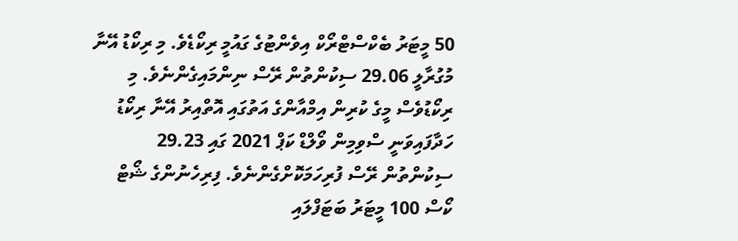50 މީޓަރު ބެކްސްޓްރޯކް އިވެންޓުގެ ގައުމީ ރިކޯޑެވެ. މި ރިކޯޑު އޭނާ މުގުރާލީ 29.06 ސިކުންތުން ރޭސް ނިންމައިގެންނެވެ. މި ރިކޯޑުވެސް މީގެ ކުރިން އިމްއާންގެ އަތުގައި އޮތްއިރު އޭނާ ރިކޯޑު ހަދާފައިވަނީ ސްވިމިން ވޯލްޑް ކަޕް 2021 ގައި 29.23 ސިކުންތުން ރޭސް ފުރިހަމަކޮށްގެންނެވެ. ފިރިހެނުންގެ ޝޯޓް ކޯސް 100 މީޓަރު ބަޓަފްލައި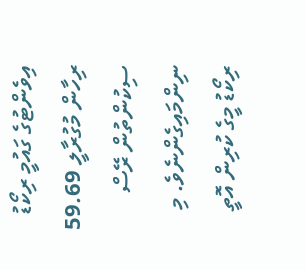އިވެންޓުގެ ގައުމީ ރިކޯޑު ރިހާން މުގުރާލީ 59.69 ސިކުންތުން ރޭސް ނިންމައިގެންނެވެ. މި ރިކޯޑު މީގެ ކުރިން އޮތީ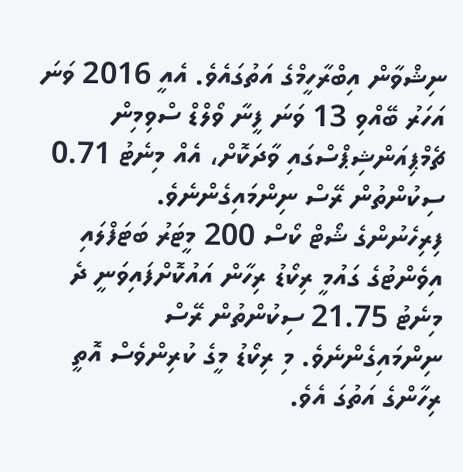ނިޝްވާން އިބްރާހީމްގެ އަތުގައެވެ. އެއީ 2016 ވަނަ އަހަރު ބޭއްވި 13 ވަނަ ފީނާ ވޯލްޑް ސްވިމިން ޗެމްޕިއަންޝިޕްސްގައި ވާދަކޮށް، އެއް މިނެޓު 0.71 ސިކުންތުން ރޭސް ނިންމައިގެންނެވެ.
ފިރިހެނުންގެ ޝޯޓް ކޯސް 200 މީޓަރު ބަޓަފްލައި އިވެންޓުގެ ގައުމީ ރިކޯޑު ރިހާން އައުކޮށްފައިވަނީ ދެ މިނެޓު 21.75 ސިކުންތުން ރޭސް ނިންމައިގެންނެވެ. މި ރިކޯޑު މީގެ ކުރިންވެސް އޮތީ ރިހާންގެ އަތުގަ އެވެ.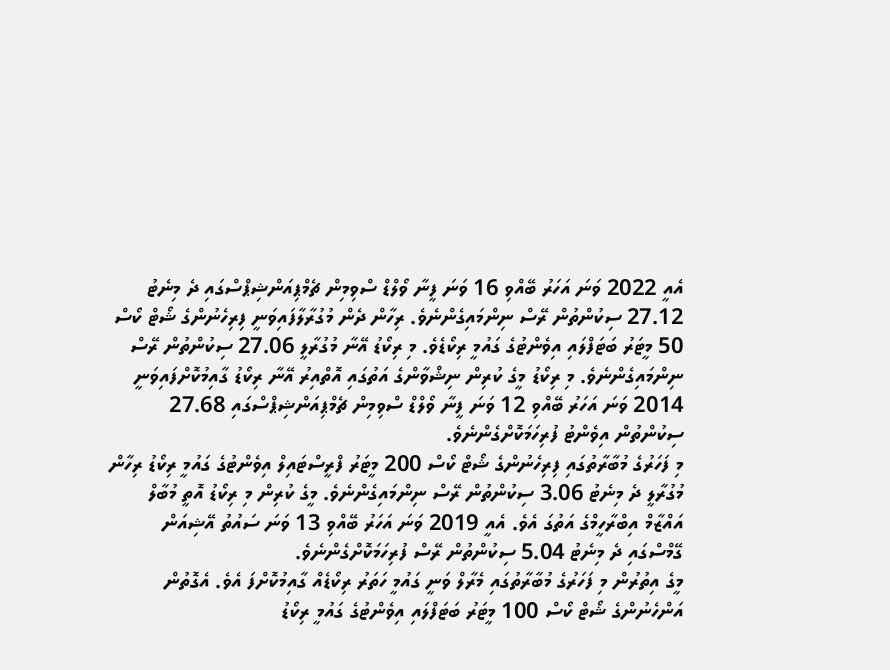އެއީ 2022 ވަނަ އަހަރު ބޭއްވި 16 ވަނަ ފީނާ ވޯލްޑް ސްވިމިން ޗެމްޕިއަންޝިޕްސްގައި ދެ މިނެޓު 27.12 ސިކުންތުން ރޭސް ނިންމައިގެންނެވެ. ރިހާން ދެން މުގުރާލާފައިވަނީ ފިރިހެނުންގެ ޝޯޓް ކޯސް 50 މީޓަރު ބަޓަފްލައި އިވެންޓުގެ ގައުމީ ރިކޯޑެވެ. މި ރިކޯޑު އޭނާ މުގުރާލީ 27.06 ސިކުންތުން ރޭސް ނިންމައިގެންނެވެ. މި ރިކޯޑު މީގެ ކުރިން ނިޝްވާންގެ އަތުގައި އޮތްއިރު އޭނާ ރިކޯޑު ގާއިމުކޮށްފައިވަނީ 2014 ވަނަ އަހަރު ބޭއްވި 12 ވަނަ ފީނާ ވޯލްޑް ސްވިމިން ޗެމްޕިއަންޝިޕްސްގައި 27.68 ސިކުންތުން އިވެންޓު ފުރިހަމަކޮށްގެންނެވެ.
މި ފަހަރުގެ މުބާރާތުގައި ފިރިހެނުންގެ ޝޯޓް ކޯސް 200 މީޓަރު ފްރީސްޓައިލް އިވެންޓުގެ ގައުމީ ރިކޯޑު ރިހާން މުގުރާލީ ދެ މިނެޓު 3.06 ސިކުންތުން ރޭސް ނިންމައިގެންނެވެ. މީގެ ކުރިން މި ރިކޯޑު އޮތީ މުބާލް އައްޒާމް އިބްރާހީމްގެ އަތުގަ އެވެ. އެއީ 2019 ވަނަ އަހަރު ބޭއްވި 13 ވަނަ ސައުތު އޭޝިއަން ގޭމްސްގައި ދެ މިނެޓު 5.04 ސިކުންތުން ރޭސް ފުރިހަމަކޮށްގެންނެވެ.
މީގެ އިތުރުން މި ފަހަރުގެ މުބާރާތުގައި މެރާލް ވަނީ ގައުމީ ހަތަރު ރިކޯޑެއް ގާއިމުކޮށްފަ އެވެ. އެގޮތުން އަންހެނުންގެ ޝޯޓް ކޯސް 100 މީޓަރު ބަޓަފްލައި އިވެންޓުގެ ގައުމީ ރިކޯޑު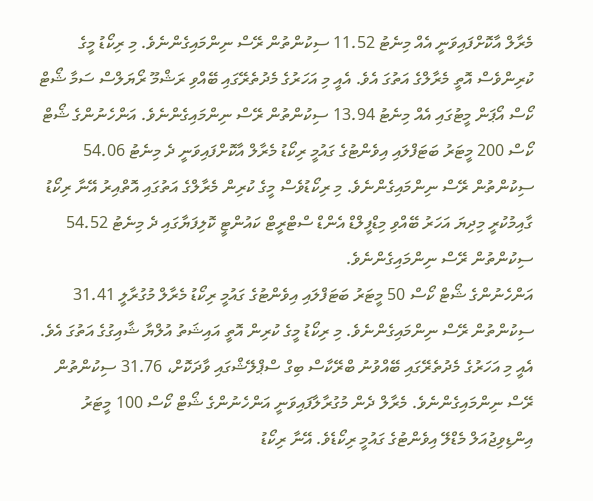މެރާލް އާކޮށްފައިވަނީ އެއް މިނެޓު 11.52 ސިކުންތުން ރޭސް ނިންމައިގެންނެވެ. މި ރިކޯޑު މީގެ ކުރިންވެސް އޮތީ މެރާލްގެ އަތުގަ އެވެ. އެއީ މި އަހަރުގެ މެދުތެރޭގައި ބޭއްވި ރަޝްމޫ ރޯޔަލްސް ސަމާ ޝޯޓް ކޯސް އޯޕަން މީޓުގައި އެއް މިނެޓު 13.94 ސިކުންތުން ރޭސް ނިންމައިގެންނެވެ. އަންހެނުންގެ ޝޯޓް ކޯސް 200 މީޓަރު ބަޓަފްލައި އިވެންޓުގެ ގައުމީ ރިކޯޑު މެރާލް އާކޮށްފައިވަނީ ދެ މިނެޓު 54.06 ސިކުންތުން ރޭސް ނިންމައިގެންނެވެ. މި ރިކޯޑުވެސް މީގެ ކުރިން މެރާލްގެ އަތުގައި އޮތްއިރު އޭނާ ރިކޯޑު ގާއިމުކުރީ މިދިޔަ އަހަރު ބޭއްވި މިޑްފީލްޑް އެންޑް ސްޓްރީޓް ކައުންޓީ ކޮލިފަޔާގައި ދެ މިނެޓު 54.52 ސިކުންތުން ރޭސް ނިންމައިގެންނެވެ.
އަންހެނުންގެ ޝޯޓް ކޯސް 50 މީޓަރު ބަޓަފްލައި އިވެންޓުގެ ގައުމީ ރިކޯޑު މެރާލް މުގުރާލީ 31.41 ސިކުންތުން ރޭސް ނިންމައިގެންނެވެ. މި ރިކޯޑު މީގެ ކުރިން އޮތީ އައިޝަތު އުލްޔާ ޝާއިގުގެ އަތުގަ އެވެ. އެއީ މި އަހަރުގެ މެދުތެރޭގައި ބޭއްވުނު ބްރޭކާސް ބިގް ސްޕްލޭޝްގައި ވާދަކޮށް، 31.76 ސިކުންތުން ރޭސް ނިންމައިގެންނެވެ. މެރާލް ދެން މުގުރާލާފައިވަނީ އަންހެނުންގެ ޝޯޓް ކޯސް 100 މީޓަރު އިންޑިވިޖުއަލް މެޑްލޭ އިވެންޓުގެ ގައުމީ ރިކޯޑެވެ. އޭނާ ރިކޯޑު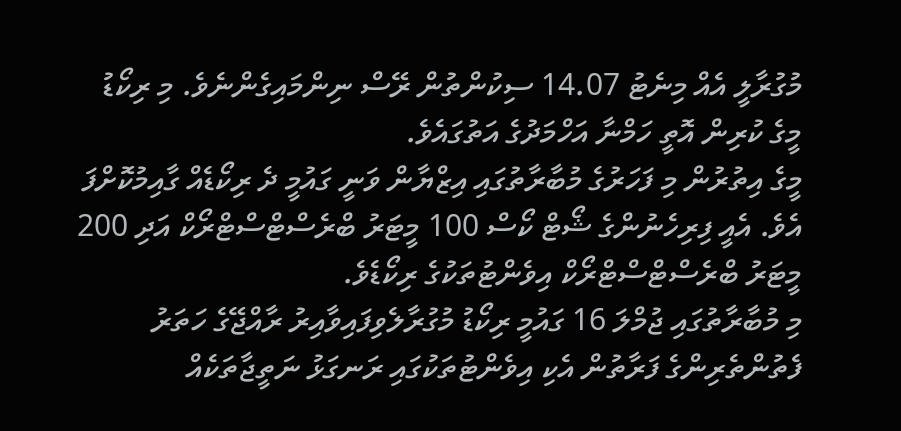މުގުރާލީ އެއް މިނެޓު 14.07 ސިކުންތުން ރޭސް ނިންމައިގެންނެވެ. މި ރިކޯޑު މީގެ ކުރިން އޮތީ ހަމްނާ އަހްމަދުގެ އަތުގައެވެ.
މީގެ އިތުރުން މި ފަހަރުގެ މުބާރާތުގައި އިޒްޔާން ވަނީ ގައުމީ ދެ ރިކޯޑެއް ގާއިމުކޮށްފަ އެވެ. އެއީ ފިރިހެނުންގެ ޝޯޓް ކޯސް 100 މީޓަރު ބްރެސްޓްސްޓްރޯކް އަދި 200 މީޓަރު ބްރެސްޓްސްޓްރޯކް އިވެންޓުތަކުގެ ރިކޯޑެވެ.
މި މުބާރާތުގައި ޖުމްލަ 16 ގައުމީ ރިކޯޑު މުގުރާލެވިފައިވާއިރު ރާއްޖޭގެ ހަތަރު ފެތުންތެރިންގެ ފަރާތުން އެކި އިވެންޓުތަކުގައި ރަނގަޅު ނަތީޖާތަކެއް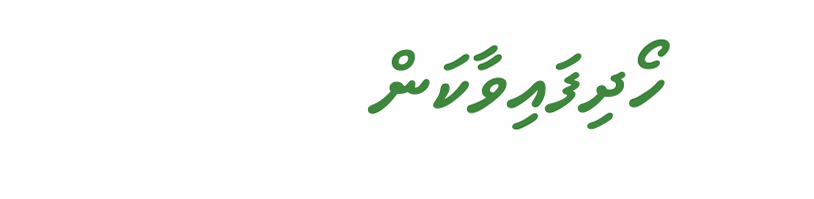ހޯދިފައިވާކަން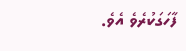ފާހަގަކުރެވެ އެވެ.